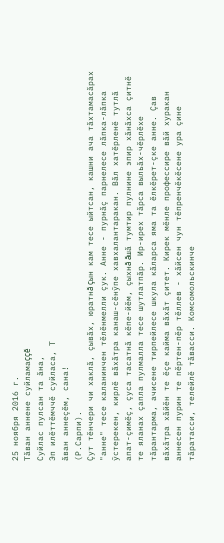25 ноября 2016 г.
Тăван аннене суйламаççĕ
Суйлас пулсан та ăна,
Эп илĕттĕмччĕ суйласа, Т
ăван аннеçĕм, сана!
(Р.Сарпи).
Çут тĕнчери чи хаклă, çывăх, юратнă çын кам тесе ыйтсан, кашни ача тăхтамасăрах "анне" тесе каланинчен тĕлĕнмелли çук. Анне - пурнăç парнелесе лăпка-лăпка ỹстерекен, кирлĕ вăхăтра канаш-сĕнỹпе хавхалантаракан. Вăл хатĕрленĕ тутлă апат-çимĕç, çуса тасатнă кĕпе-йĕм, çыхнă ăшă тумтир пулнине эпир хăнăхса çитнĕ те яланах çапла пулмалла тесе шутлатпăр. Ир-ирех тăрса выльăх-чĕрлĕхе тăрантарма, ачисене тирпейлесе шкула кăларса яма та ĕлкĕрет-çке анне. Çав вăхăтра хăйĕн те ĕçе кайма вăхăт çитет. Кирек мĕнле профессире вăй хуракан аннесен пурин те пĕртен-пĕр тĕллев - хăйсен чун тĕпренчĕкĕсене ура çине тăратасси, телейлĕ тăвасси. Комсомольскинче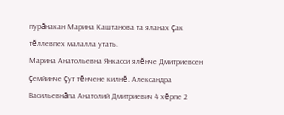пурăнакан Марина Каштанова та яланах çак тĕллевпех малалла утать.
Марина Анатольевна Янкасси ялĕнче Дмитриевсен çемйинче çут тĕнчене килнĕ. Александра Васильевнăпа Анатолий Дмитриевич 4 хĕрпе 2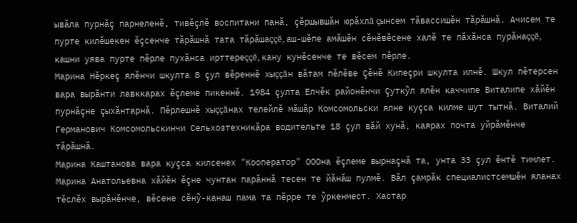ывăла пурнăç парнеленĕ, тивĕçлĕ воспитани панă, çĕршывшăн юрăхлă çынсем тăвассишĕн тăрăшнă. Ачисем те пурте килĕшекен ĕçсенче тăрăшнă тата тăрăшаççĕ, аш-шĕпе амăшĕн сĕнĕвĕсене халĕ те пăхăнса пурăнаççĕ, кашни уява пурте пĕрле пухăнса ирттереççĕ, кану кунĕсенче те вĕсем пĕрле.
Марина Нĕркеç ялĕнчи шкулта 8 çул вĕреннĕ хыççăн вăтам пĕлĕве Çĕнĕ Кипеçри шкулта илнĕ. Шкул пĕтерсен вара вырăнти лавккарах ĕçлеме пикеннĕ. 1984 çулта Елчĕк районĕнчи Çуткỹл ялĕн каччипе Виталипе хăйĕн пурнăçне çыхăнтарнă. Пĕрлешнĕ хыççăнах телейлĕ мăшăр Комсомольски ялне куçса килме шут тытнă. Виталий Германович Комсомольскинчи Сельхозтехникăра водительте 18 çул вăй хунă, каярах почта уйрăмĕнче тăрăшнă.
Марина Каштанова вара куçса килсенех "Кооператор" ОООна ĕçлеме вырнаçнă та, унта 33 çул ĕнтĕ тимлет. Марина Анатольевна хăйĕн ĕçне чунтан парăннă тесен те йăнăш пулмĕ. Вăл çамрăк специалистсемшĕн яланах тĕслĕх вырăнĕнче, вĕсене сĕнỹ-канаш пама та пĕрре те ỹркенмест. Хастар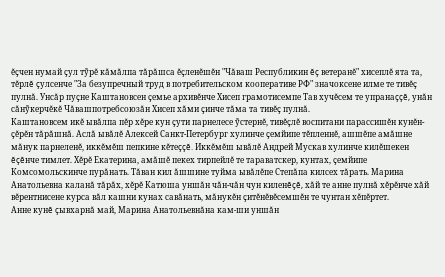ĕçчен нумай çул тỹрĕ кăмăлпа тăрăшса ĕçленĕшĕн "Чăваш Республикин ĕç ветеранĕ" хисеплĕ ята та, тĕрлĕ çулсенче "За безупречный труд в потребительском кооперативе РФ" значоксене илме те тивĕç пулнă. Унсăр пуçне Каштановсен çемье архивĕнче Хисеп грамотисемпе Тав хучĕсем те упранаççĕ, унăн сăнỹкерчĕкĕ Чăвашпотребсоюзăн Хисеп хăми çинче тăма та тивĕç пулнă.
Каштановсем икĕ ывăлпа пĕр хĕре кун çути парнелесе ỹстернĕ, тивĕçлĕ воспитани парассишĕн кунĕн-çĕрĕн тăрăшнă. Аслă ывăлĕ Алексей Санкт-Петербург хулинче çемйипе тĕпленнĕ, ашшĕпе амăшне мăнук парнеленĕ, иккĕмĕш пепкине кĕтеççĕ. Иккĕмĕш ывăлĕ Андрей Мускав хулинче килĕшекен ĕçĕнче тимлет. Хĕрĕ Екатерина, амăшĕ пекех тирпейлĕ те тараватскер, кунтах, çемйипе Комсомольскинче пурăнать. Тăван кил ăшшине туйма ывăлĕпе Степăпа килсех тăрать. Марина Анатольевна каланă тăрăх, хĕрĕ Катюша уншăн чăн-чăн чун киленĕçĕ, хăй те анне пулнă хĕрĕнче хăй вĕрентнисене курса вăл кашни кунах савăнать, мăнукĕн çитĕнĕвĕсемшĕн те чунтан хĕпĕртет.
Анне кунĕ çывхарнă май, Марина Анатольевнăна кам-ши уншăн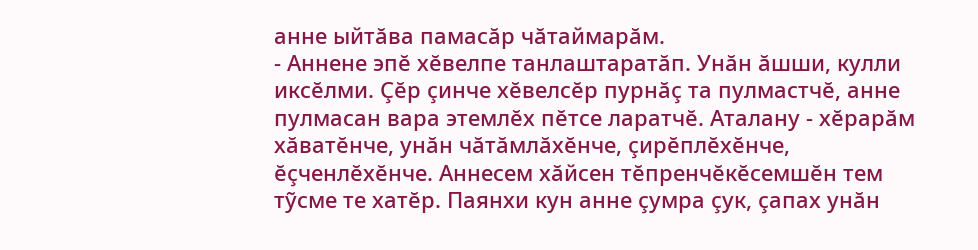анне ыйтăва памасăр чăтаймарăм.
- Аннене эпĕ хĕвелпе танлаштаратăп. Унăн ăшши, кулли иксĕлми. Çĕр çинче хĕвелсĕр пурнăç та пулмастчĕ, анне пулмасан вара этемлĕх пĕтсе ларатчĕ. Аталану - хĕрарăм хăватĕнче, унăн чăтăмлăхĕнче, çирĕплĕхĕнче, ĕçченлĕхĕнче. Аннесем хăйсен тĕпренчĕкĕсемшĕн тем тỹсме те хатĕр. Паянхи кун анне çумра çук, çапах унăн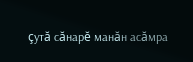çутă сăнарĕ манăн асăмра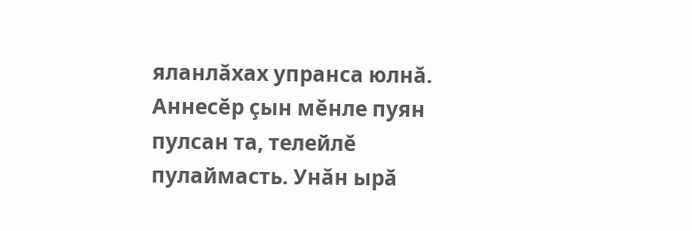яланлăхах упранса юлнă. Аннесĕр çын мĕнле пуян пулсан та, телейлĕ пулаймасть. Унăн ырă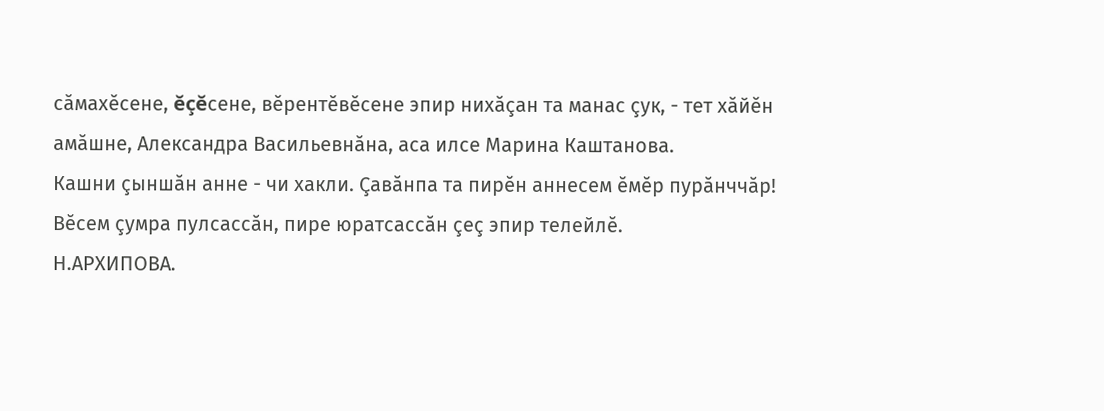сăмахĕсене, ĕçĕсене, вĕрентĕвĕсене эпир нихăçан та манас çук, - тет хăйĕн амăшне, Александра Васильевнăна, аса илсе Марина Каштанова.
Кашни çыншăн анне - чи хакли. Çавăнпа та пирĕн аннесем ĕмĕр пурăнччăр! Вĕсем çумра пулсассăн, пире юратсассăн çеç эпир телейлĕ.
Н.АРХИПОВА.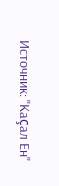Источник: "Каçал Ен"